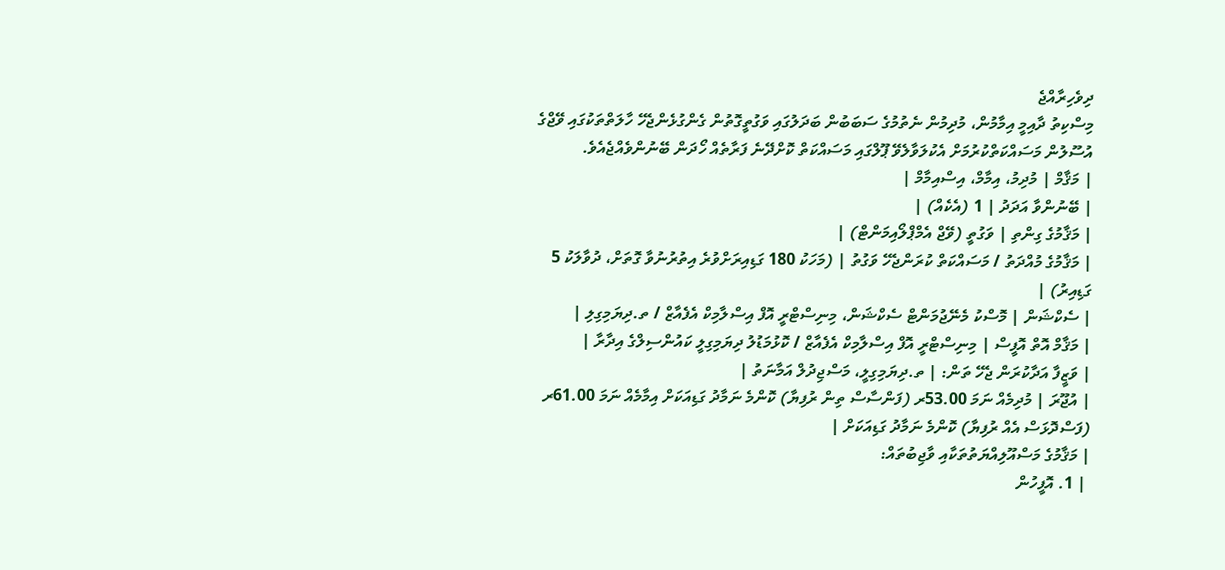ދިވެހިރާއްޖެ
މިސްކިތު ދާއިމީ އިމާމުން، މުދިމުން ނެތުމުގެ ސަބަބުން ބަދަލުގައި ވަގުތީގޮތުން ގެންގުޅެންޖެހޭ ހާލަތްތަކުގައި ވޭޖްގެ އުސޫލުން މަސައްކަތްކުރުމަށް އެކުލަވާލެވޭ ޕޫލްގައި މަސައްކަތް ކޮށްދޭނެ ފަރާތެއް ހޯދަން ބޭނުންވެއްޖެއެވެ.
| މަޤާމް | މުދިމު، އިމާމް، އިސްއިމާމް |
| ބޭނުންވާ އަދަދު | 1 (އެކެއް) |
| މަޤާމުގެ ގިންތި | ވަގުތީ (ވޭޖް އެމްޕްލޯއިމަންޓް) |
| މަޤާމުގެ މުއްދަތު / މަސައްކަތް ކުރަންޖެހޭ ވަގުތު | (މަހަކު 180 ގަޑިއިރަށްވުރެ އިތުރުނުވާ ގޮތަށް، ދުވާލަކު 5 ގަޑިއިރު) |
| ސެކްޝަން | މޮސްކު މެނޭޖުމަންޓް ސެކްޝަން، މިނިސްޓްރީ އޮފް އިސްލާމިކް އެފެއާޒް / ތ.ދިޔަމިގިލި |
| މަޤާމް އޮތް އޮފީސް | މިނިސްޓްރީ އޮފް އިސްލާމިކް އެފެއާޒް / ކޮޅުމަޑުލު ދިޔަމިގިލީ ކައުންސިލްގެ އިދާރާ |
| ވަޒީފާ އަދާކުރަން ޖެހޭ ތަން: | ތ.ދިޔަމިގިލީ، މަސްޖިދުލް އަމާނަތު |
| އުޖޫރަ | މުދިމެއް ނަމަ 53.00ރ (ފަންސާސް ތިން ރުފިޔާ) ކޮންމެ ނަމާދު ގަޑިއަކަށް އިމާމެއް ނަމަ 61.00ރ (ފަސްދޮޅަސް އެއް ރުފިޔާ) ކޮންމެ ނަމާދު ގަޑިއަކަށް |
| މަޤާމުގެ މަސްއޫލިއްޔަތުތަކާއި ވާޖިބުތައް:
 | 1. އޮފީހުން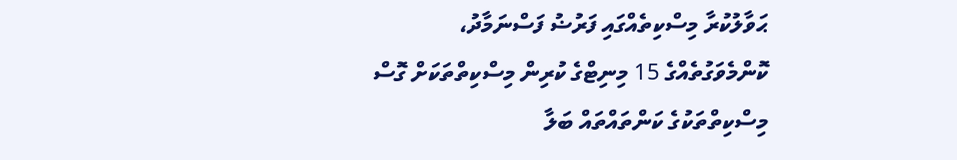ޙަވާލުކުރާ މިސްކިތެއްގައި ފަރުޟު ފަސްނަމާދު، ކޮންމެވަގުތެއްގެ 15 މިނިޓްގެ ކުރިން މިސްކިތްތަކަށް ގޮސް މިސްކިތްތަކުގެ ކަންތައްތައް ބަލާ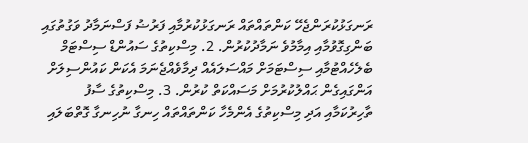ރަނގަޅުކުރަންޖެހޭ ކަންތައްތައް ރަނގަޅުކުރުމާއި ފަރުޟު ފަސްނަމާދު ވަގުތުގައި ބަންގިގޮވުމާއި އިމާމުވެ ނަމާދުކުރުން. 2. މިސްކިތުގެ ސައުންޑް ސިސްޓަމް ބެލެހެއްޓުމާއި ސިސްޓަމަށް މައްސަލައެއް ދިމާވެއްޖެނަމަ އެކަން ކައުންސިލަށް އަންގައިގެން ޙައްލުކުރުމަށް މަސައްކަތް ކުރުން. 3. މިސްކިތުގެ ސާފު ތާހިރުކަމާއި އަދި މިސްކިތުގެ އެންމެހާ ކަންތައްތައް ހިނގާ ނުހިނގާ ގޮތްބަލައި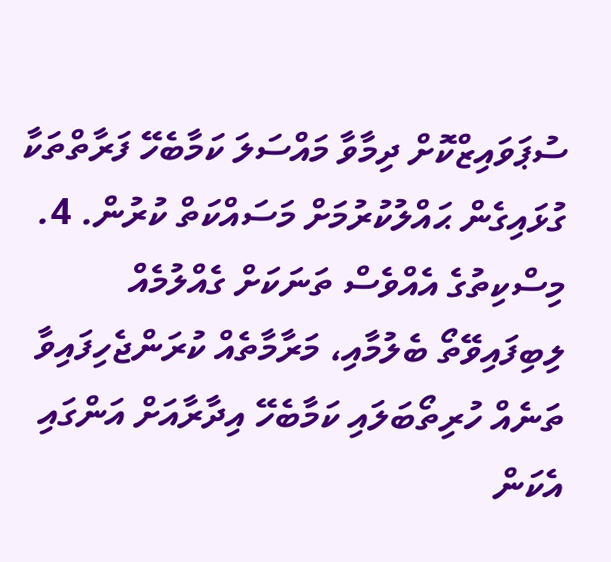ސުޕަވައިޒްކޮށް ދިމާވާ މައްސަލަ ކަމާބެހޭ ފަރާތްތަކާ ގުޅައިގެން ޙައްލުކުރުމަށް މަސައްކަތް ކުރުން. 4. މިސްކިތުގެ އެއްވެސް ތަނަކަށް ގެއްލުމެއް ލިބިފައިވޭތޯ ބެލުމާއި، މަރާމާތެއް ކުރަންޖެހިފައިވާ ތަނެއް ހުރިތޯބަލައި ކަމާބެހޭ އިދާރާއަށް އަންގައި އެކަން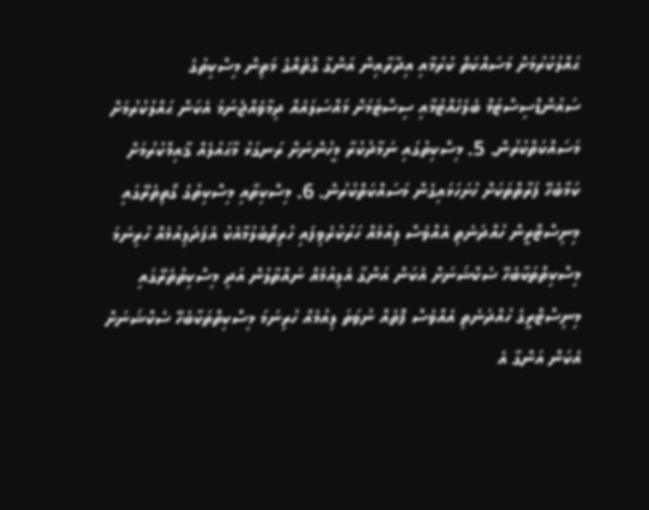ޙައްލުކުރުމަށް މަސައްކަތް ކުރުމާއި އިދާރާއިން އަންގާ ގޮތެއްގެ މަތިން މިސްކިތުގެ ސައުންޑްސިސްޓަމް ބެލެހެއްޓުމާއި ސިސްޓަމަށް މައްސަލައެއް ދިމާވެއްޖެނަމަ އެކަން ޙައްލުކުރުމަށް މަސައްކަތްކުރުން. 5. މިސްކިތުގައި ނަމާދުކުރާ މީހުންނަށް ރަނގަޅު މާޙައުލެއް ޤާއިމްކުރުމަށް ކަމާބެހޭ ފަރާތްތަކަށް ހުށަހަޅައިގެން މަސައްކަތްކުރުން. 6. މިސްކިތާއި މިސްކިތުގެ ގޯތިތެރޭގައި މިނިސްޓްރީން ހުއްދަނެތި އެއްވެސް ލިއުމެއް ހަރުކުރެވިފައި ހުރިތޯބެލުމާއެކު އެފަދަލިއުމެއް ހުރިނަމަ މިސްކިތްތަކާބެހޭ ސެކްޝަނަށް އެކަން އަންގާ އެލިއުމެއް ނައްތާލުން އަދި މިސްކިތުތެރޭގައި މިނިސްޓްރީގެ ހުއްދަނެތި އެއްވެސް ފޮތެއް ނުވަތަ ލިއުމެއް ހުރިނަމަ މިސްކިތްތަކާބެހޭ ސެކްޝަނަށް އެކަން އަންގާ އެ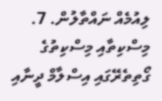ލިއުމެއް ނައްތާލުން. 7. މިސްކިތާއި މިސްކިތުގެ ގޯތިތެރޭގައި އިސްލާމް ދީނާއި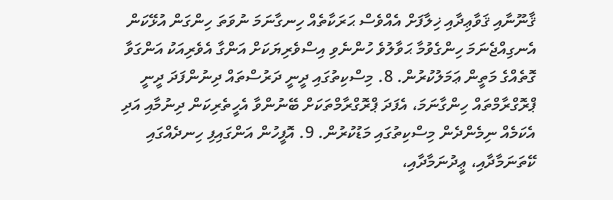ޤާނޫނާއި ޤަވާޢިދާއި ޚިލާފަށް އެއްވެސް ޙަރަކާތެއް ހިނގާނަމަ ނުވަތަ ހިންގަން އުޅޭކަން އެނގިއްޖެނަމަ ހިންގެވުމާ ޙަވާލުވެ ހުންނެވި އިސްވެރިޔަކަށް އަންގާ އެވެރިއަކު އަންގަވާ ގޮތެއްގެ މަތީން ޢަމަލުކުރުން. 8. މިސްކިތުގައި ދީނީ ދަރުސްތައް ދިނުންފަދަ ދީނީ ޕްރޮގްރާމްތައް ހިންގާނަމަ، އެފަދަ ޕްރޮގްރާމްތަކަށް ބޭނުންވާ އެހީތެރިކަން ދިނުމާއި އަދި އެކަމެއް ނިމެންދެން މިސްކިތުގައި މަޑުކުރުން. 9. އޮފީހުން އަންގައިފި ހިނދެއްގައި ކޭތަނަމާދާއި، ޢީދުނަމާދާއި،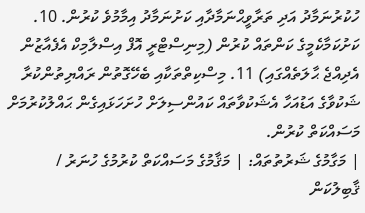ހުކުރުނަމާދު އަދި ތަރާވީޙްނަމާދާއި ކަށުނަމާދު އިމާމުވެ ކުރުން. 10. ކަށުކަމާކެމީގެ ކަންތައް ކުރުން (މިނިސްޓްރީ އޮފް އިސްލާމިކް އެފެއާޒުން އެދިއްޖެ ޙާލަތެއްގައި) 11. މިސްކިތްތަކާއި ބެހޭގޮތުން ރައްޔިތުންކުރާ ޝަކުވާގެ އަޑުއަހާ އެޝަކުވާތައް ކައުންސިލަށް ހުށަހަޅައިގެން ޙައްލުކުރުމަށް މަސައްކަތް ކުރުން.
| މަގާމުގެ ޝަރުތުތައް: | މަޤާމުގެ މަސައްކަތް ކުރުމުގެ ހުނަރު / ޤާބިލުކަން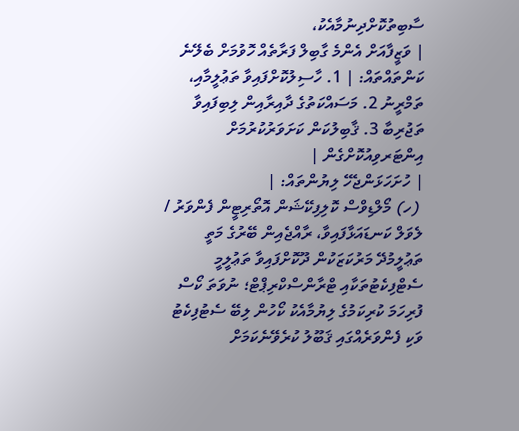ސާބިތުކޮށްދިނުމާއެކު،
| ވަޒީފާއަށް އެންމެ ގާބިލް ފަރާތެއް ހޮވުމަށް ބެލޭނެ ކަންތައްތައް: | 1. ހާސިލުކޮށްފައިވާ ތަޢުލީމާއި، ތަމްރީނު 2. މަސައްކަތުގެ ދާއިރާއިން ލިބިފައިވާ ތަޖުރިބާ 3. ޤާބިލުކަން ކަށަވަރުކުރުމަށް އިންޓަރވިއުކޮށްގެން |
| ހުށަހަޅަންޖެހޭ ލިޔުންތައް: |
 (ހ) މޯލްޑިވްސް ކޮލިފިކޭޝަން އޮތޯރިޓީން ފެންވަރު / ލެވަލް ކަނޑައަޅާފައިވާ، ރާއްޖެއިން ބޭރުގެ މަތީ ތަޢުލީމުދޭ މަރުކަޒަކުން ދޫކޮށްފައިވާ ތަޢުލީމީ ސެޓްފިކެޓުތަކާއި ޓްރާންސްކްރިޕްޓް؛ ނުވަތަ ކޯސް ފުރިހަމަ ކުރިކަމުގެ ލިޔުމާއެކު ކޯހުން ލިބޭ ސެޓުފިކެޓު ވަކި ފެންވަރެއްގައި ޤަބޫލު ކުރެވޭނެކަމަށް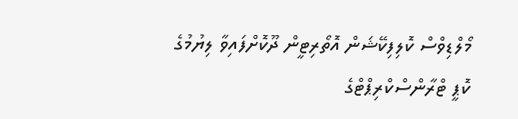މޯލްޑިވްސް ކޮލިފިކޭޝަން އޮތޯރިޓީން ދޫކޮށްފައިވާ ލިޔުމުގެ ކޮޕީ ޓްރާންސްކްރިޕްޓްގެ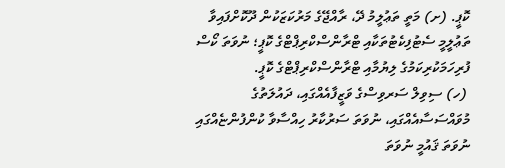ކޮޕީ. (ށ) މަތީ ތަޢުލީމު ދޭ، ރާއްޖޭގެ މަރުކަޒަކުން ދޫކޮށްފައިވާ ތަޢުލީމީ ސެޓުފިކެޓުތަކާއި ޓްރާންސްކްރިޕްޓްގެ ކޮޕީ؛ ނުވަތަ ކޯސް ފުރިހަމަކުރިކަމުގެ ލިޔުމާއި ޓްރާންސްކްރިޕްޓްގެ ކޮޕީ.
 (ހ) ސިވިލް ސަރވިސްގެ ވަޒީފާއެއްގައި، ދައުލަތުގެ މުވައްސަސާއެއްގައި، ނުވަތަ ސަރުކާރު ހިއްސާވާ ކުންފުންޏެއްގައި ނުވަތަ ޤައުމީ ނުވަތަ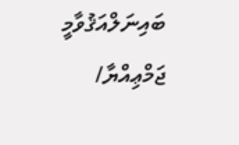ބައިނަލްއަޤުވާމީ ޖަމްޢިއްޔާ/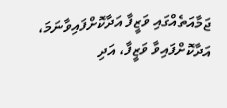ޖަމާއަތެއްގައި ވަޒީފާ އަދާކޮށްފައިވާނަމަ، އަދާކޮށްފައިވާ ވަޒީފާ، އަދި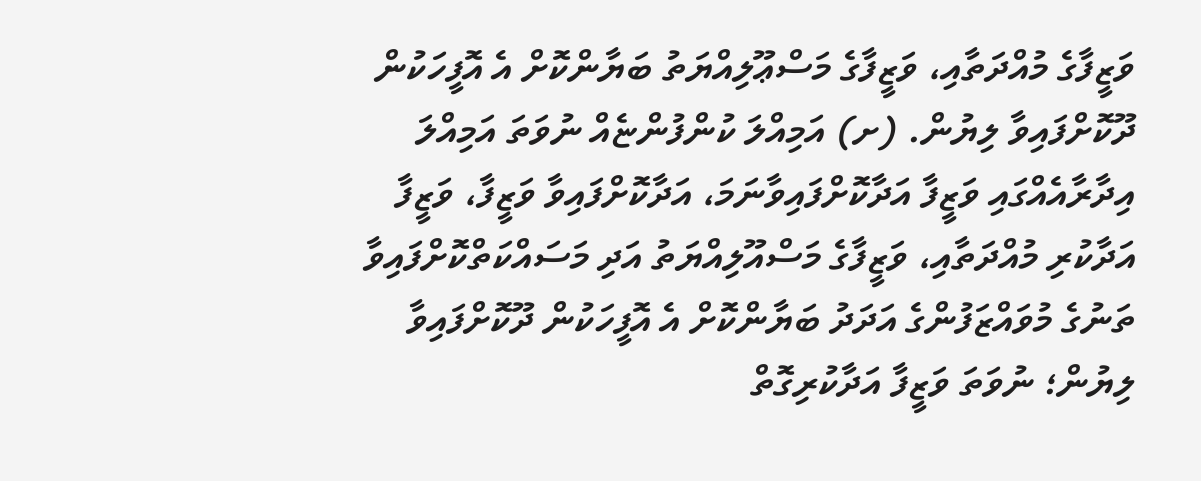ވަޒީފާގެ މުއްދަތާއި، ވަޒީފާގެ މަސްޢޫލިއްޔަތު ބަޔާންކޮށް އެ އޮފީހަކުން ދޫކޮށްފައިވާ ލިޔުން. (ށ) އަމިއްލަ ކުންފުންޏެއް ނުވަތަ އަމިއްލަ އިދާރާއެއްގައި ވަޒީފާ އަދާކޮށްފައިވާނަމަ، އަދާކޮށްފައިވާ ވަޒީފާ، ވަޒީފާ އަދާކުރި މުއްދަތާއި، ވަޒީފާގެ މަސްއޫލިއްޔަތު އަދި މަސައްކަތްކޮށްފައިވާ ތަނުގެ މުވައްޒަފުންގެ އަދަދު ބަޔާންކޮށް އެ އޮފީހަކުން ދޫކޮށްފައިވާ ލިޔުން؛ ނުވަތަ ވަޒީފާ އަދާކުރިގޮތް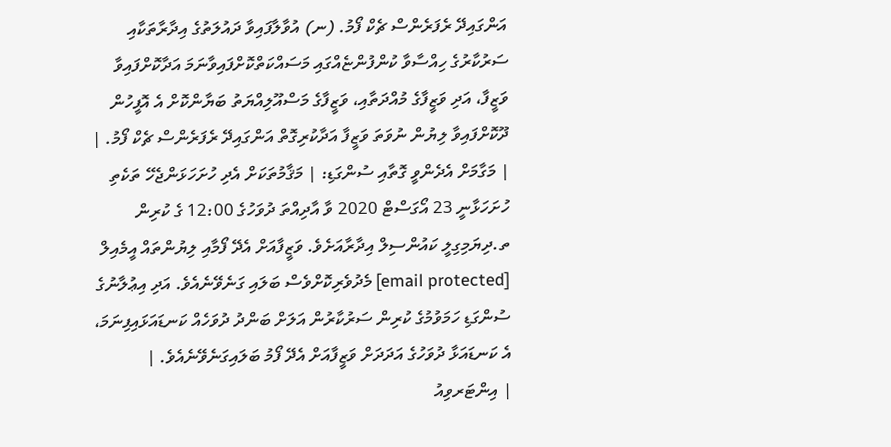އަންގައިދޭ ރެފަރެންސް ޗެކް ފޯމު. (ނ) އުވާލާފައިވާ ދައުލަތުގެ އިދާރާތަކާއި ސަރުކާރުގެ ހިއްސާވާ ކުންފުންޏެއްގައި މަސައްކަތްކޮށްފައިވާނަމަ އަދާކޮށްފައިވާ ވަޒީފާ، އަދި ވަޒީފާގެ މުއްދަތާއި، ވަޒީފާގެ މަސްއޫލިއްޔަތު ބަޔާންކޮށް އެ އޮފީހުން ދޫކޮށްފައިވާ ލިޔުން ނުވަތަ ވަޒީފާ އަދާކުރިގޮތް އަންގައިދޭ ރެފަރެންސް ޗެކް ފޯމު. |
| މަގާމަށް އެދެންވީ ގޮތާއި ސުންގަޑި: | މަޤާމުތަކަށް އެދި ހުށަހަޅަންޖެހޭ ތަކެތި ހުށަހަޅާނީ 23 އޯގަސްޓް 2020 ވާ އާދިއްތަ ދުވަހުގެ 12:00 ގެ ކުރިން ތ.ދިޔަމިގިލީ ކައުންސިލް އިދާރާއަށެވެ. ވަޒީފާއަށް އެދޭ ފޯމާއި ލިޔުންތައް އީމެއިލް [email protected] މެދުވެރިކޮށްވެސް ބަލައި ގަނެވޭނެއެވެ. އަދި އިޢުލާނުގެ ސުންގަޑި ހަމަވުމުގެ ކުރިން ސަރުކާރުން އަލަށް ބަންދު ދުވަހެއް ކަނޑައަޅައިފިނަމަ، އެ ކަނޑައަޅާ ދުވަހުގެ އަދަދަށް ވަޒީފާއަށް އެދޭ ފޯމު ބަލައިގަނެވޭނެއެވެ. |
| އިންޓަރވިއު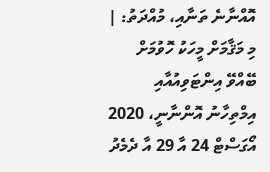އޮއްނާނެ ތަނާއި، މުއްދަތު: | މި މަޤާމަށް މީހަކު ހޮވުމަށް ބޭއްވޭ އިންޓަވިއުއާއި އިމްތިހާނު އޮންނާނީ، 2020 އޯގަސްޓް 24 އާ 29 އާ ދެމެދު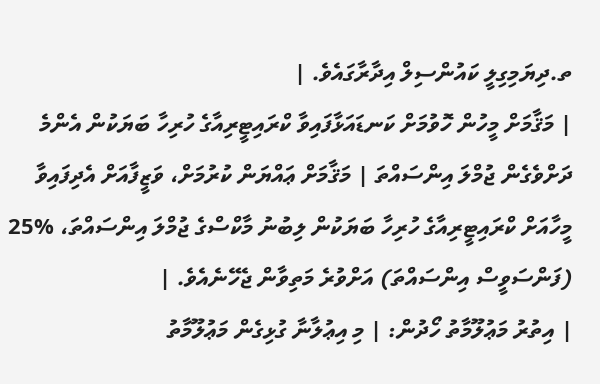ތ.ދިޔަމިގިލީ ކައުންސިލް އިދާރާގައެވެ. |
| މަޤާމަށް މީހުން ހޮވުމަށް ކަނޑައަޅާފައިވާ ކްރައިޓީރިއާގެ ހުރިހާ ބަޔަކުން އެންމެ ދަށްވެގެން ޖުމްލަ އިންސައްތަ | މަޤާމަށް ޢައްޔަން ކުރުމަށް، ވަޒީފާއަށް އެދިފައިވާ މީހާއަށް ކްރައިޓީރިއާގެ ހުރިހާ ބަޔަކުން ލިބުނު މާކްސްގެ ޖުމްލަ އިންސައްތަ، %25 (ފަންސަވީސް އިންސައްތަ) އަށްވުރެ މަތިވާން ޖެހޭނެއެވެ. |
| އިތުރު މަޢުލޫމާތު ހޯދުން: | މި އިޢުލާނާ ގުޅިގެން މަޢުލޫމާތު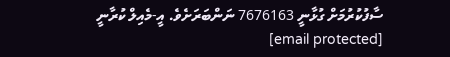ސާފުކުރުމަށް ގުޅާނީ 7676163 ނަންބަރަށެވެ. އީ-މެއިލް ކުރާނީ [email protected]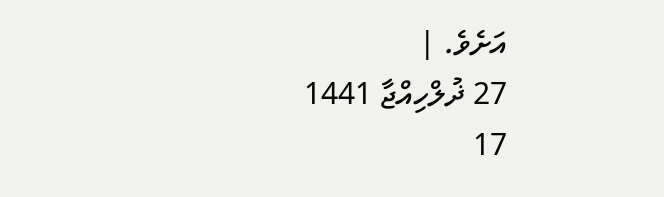އަށެވެ. |
27 ޛުލްހިއްޖާ 1441
17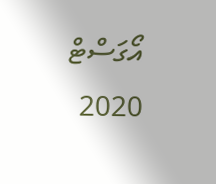އޯގަސްޓް 2020